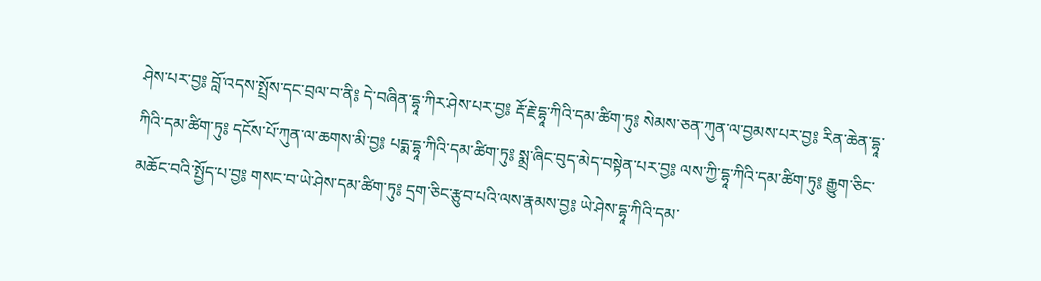ཤེས་པར་བྱ༔ བློ་འདས་སྤྲོས་དང་བྲལ་བ་ནི༔ དེ་བཞིན་དྷཱ་ཀིར་ཤེས་པར་བྱ༔ རྡོ་རྗེ་དྷཱ་ཀིའི་དམ་ཚིག་ཏུ༔ སེམས་ཅན་ཀུན་ལ་བྱམས་པར་བྱ༔ རིན་ཆེན་དྷཱ་ཀིའི་དམ་ཚིག་ཏུ༔ དངོས་པོ་ཀུན་ལ་ཆགས་མི་བྱ༔ པདྨ་དྷཱ་ཀིའི་དམ་ཚིག་ཏུ༔ སྨྲ་ཞིང་བུད་མེད་བསྟེན་པར་བྱ༔ ལས་ཀྱི་དྷཱ་ཀིའི་དམ་ཚིག་ཏུ༔ རྒྱུག་ཅིང་མཆོང་བའི་སྤྱོད་པ་བྱ༔ གསང་བ་ཡེ་ཤེས་དམ་ཚིག་ཏུ༔ དྲག་ཅིང་རྩུབ་པའི་ལས་རྣམས་བྱ༔ ཡེ་ཤེས་དྷཱ་ཀིའི་དམ་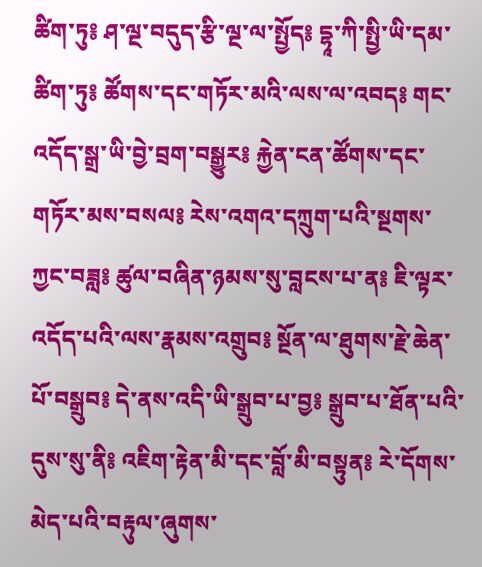ཚིག་ཏུ༔ ཤ་ལྔ་བདུད་རྩི་ལྔ་ལ་སྤྱོད༔ དྷཱ་ཀི་སྤྱི་ཡི་དམ་ཚིག་ཏུ༔ ཚོགས་དང་གཏོར་མའི་ལས་ལ་འབད༔ གང་འདོད་སྒྲ་ཡི་བྱེ་བྲག་བསྒྱུར༔ རྐྱེན་ངན་ཚོགས་དང་གཏོར་མས་བསལ༔ རེས་འགའ་དཀྲུག་པའི་སྔགས་ཀྱང་བཟླ༔ ཚུལ་བཞིན་ཉམས་སུ་བླངས་པ་ན༔ ཇི་ལྟར་འདོད་པའི་ལས་རྣམས་འགྲུབ༔ སྔོན་ལ་ཐུགས་རྗེ་ཆེན་པོ་བསྒྲུབ༔ དེ་ནས་འདི་ཡི་སྒྲུབ་པ་བྱ༔ སྒྲུབ་པ་ཐོན་པའི་དུས་སུ་ནི༔ འཇིག་རྟེན་མི་དང་བློ་མི་བསྟུན༔ རེ་དོགས་མེད་པའི་བརྟུལ་ཞུགས་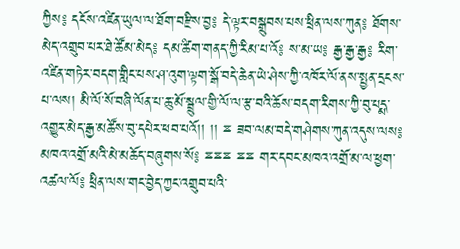ཀྱིས༔ དངོས་འཛིན་ཡུལ་ལ་ཐོག་བརྫིས་བྱ༔ དེ་ལྟར་བསྒྲུབས་པས་ཕྲིན་ལས་ཀུན༔ ཐོགས་མེད་འགྲུབ་པར་ཐེ་ཚོམ་མེད༔ དམ་ཚིག་གནད་ཀྱི་རིམ་པ་འོ༔ ས་མ་ཡ༔ རྒྱ་རྒྱ་རྒྱ༔ རིག་འཛིན་གཏེར་བདག་གླིང་པས་ཤ་འུག་ལྟག་སྒོ་བདེ་ཆེན་ཡེ་ཤེས་ཀྱི་འཁོར་ལོ་ནས་སྤྱན་དྲངས་པ་ལས། མི་ལོ་སོ་བཞི་ལོན་པ་ཆུ་མོ་སྦྲུལ་གྱི་ལོ་ལ་རྩ་བའི་ཆོས་བདག་རིགས་ཀྱི་བུ་པདྨ་འགྱུར་མེད་རྒྱ་མཚོས་བུ་དཔེར་ཕབ་པའོ།། །། ྈ ཟབ་ལམ་བདེ་གཤེགས་ཀུན་འདུས་ལས༔ མཁའ་འགྲོ་མའི་མེ་མཆོད་བཞུགས་སོ༔ ྈྈྈ ྈྈ གར་དབང་མཁའ་འགྲོ་མ་ལ་ཕྱག་འཚལ་ལོ༔ ཕྲིན་ལས་གང་བྱེད་ཀྱང་འགྲུབ་པའི་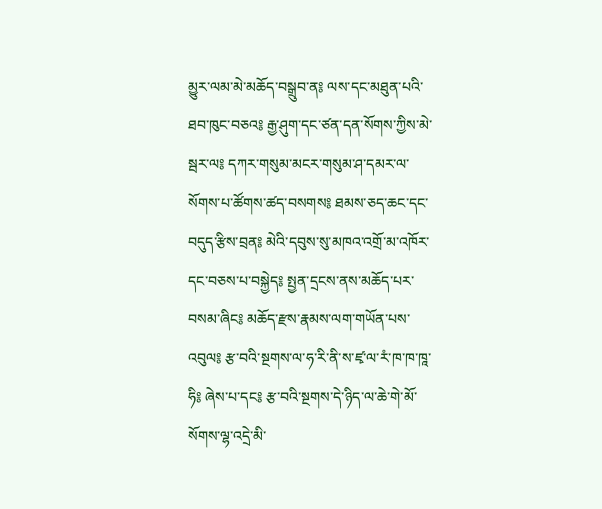མྱུར་ལམ་མེ་མཆོད་བསྒྲུབ་ན༔ ལས་དང་མཐུན་པའི་ཐབ་ཁུང་བཅའ༔ རྒྱ་ཤུག་དང་ཙན་དན་སོགས་ཀྱིས་མེ་སྦར་ལ༔ དཀར་གསུམ་མངར་གསུམ་ཤ་དམར་ལ་སོགས་པ་ཚོགས་ཚད་བསགས༔ ཐམས་ཅད་ཆང་དང་བདུད་རྩིས་བྲན༔ མེའི་དབུས་སུ་མཁའ་འགྲོ་མ་འཁོར་དང་བཅས་པ་བསྐྱེད༔ སྤྱན་དྲངས་ནས་མཆོད་པར་བསམ་ཞིང༔ མཆོད་རྫས་རྣམས་ལག་གཡོན་པས་འབུལ༔ རྩ་བའི་སྔགས་ལ་ཧ་རི་ནི་ས་ཛྭ་ལ་རཾ་ཁ་ཁ་ཁཱ་ཧི༔ ཞེས་པ་དང༔ རྩ་བའི་སྔགས་དེ་ཉིད་ལ་ཆེ་གེ་མོ་སོགས་ལྷ་འདྲེ་མི་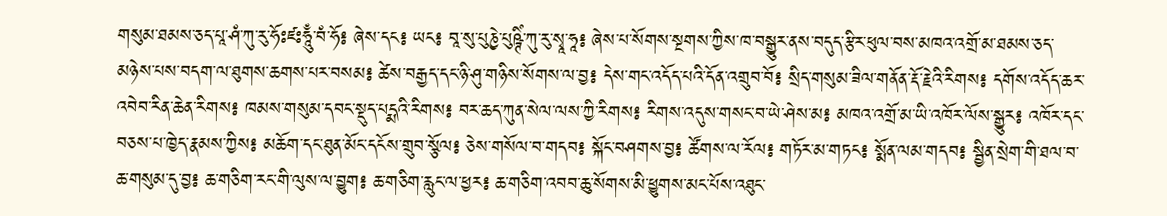གསུམ་ཐམས་ཅད་པཱ་ཤཾ་ཀུ་རུ་ཧོཿཛཿཧཱུྃ་བཾ་ཧོ༔ ཞེས་དང༔ ཡང༔ བཱ་སུ་པུཎྱེ་པུཥྚིཾ་ཀུ་རུ་སྭཱ་ཧཱ༔ ཞེས་པ་སོགས་སྔགས་ཀྱིས་ཁ་བསྒྱུར་ནས་བདུད་རྩིར་ཕུལ་བས་མཁའ་འགྲོ་མ་ཐམས་ཅད་མཉེས་པས་བདག་ལ་ཐུགས་ཆགས་པར་བསམ༔ ཚེས་བརྒྱད་དང་ཉི་ཤུ་གཉིས་སོགས་ལ་བྱ༔ དེས་གང་འདོད་པའི་དོན་འགྲུབ་བོ༔ སྲིད་གསུམ་ཟིལ་གནོན་རྡོ་རྗེའི་རིགས༔ དགོས་འདོད་ཆར་འབེབ་རིན་ཆེན་རིགས༔ ཁམས་གསུམ་དབང་སྡུད་པདྨའི་རིགས༔ བར་ཆད་ཀུན་སེལ་ལས་ཀྱི་རིགས༔ རིགས་འདུས་གསང་བ་ཡེ་ཤེས་མ༔ མཁའ་འགྲོ་མ་ཡི་འཁོར་ལོས་སྒྱུར༔ འཁོར་དང་བཅས་པ་ཁྱེད་རྣམས་ཀྱིས༔ མཆོག་དང་ཐུན་མོང་དངོས་གྲུབ་སྩོལ༔ ཅེས་གསོལ་བ་གདབ༔ སྐོང་བཤགས་བྱ༔ ཚོགས་ལ་རོལ༔ གཏོར་མ་གཏང༔ སྨོན་ལམ་གདབ༔ སྦྱིན་སྲེག་གི་ཐལ་བ་ཆ་གསུམ་དུ་བྱ༔ ཆ་གཅིག་རང་གི་ལུས་ལ་བྱུག༔ ཆ་གཅིག་རླུང་ལ་ཕྱར༔ ཆ་གཅིག་འབབ་ཆུ་སོགས་མི་ཕྱུགས་མང་པོས་འཐུང་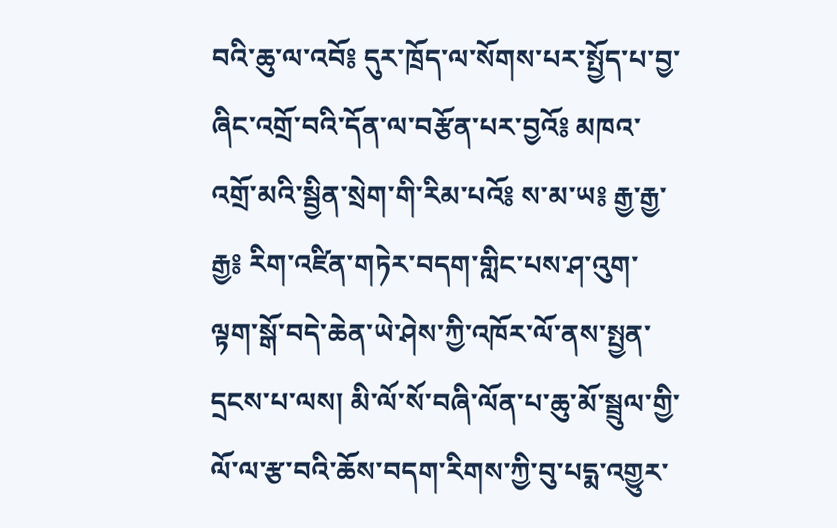བའི་ཆུ་ལ་འབོ༔ དུར་ཁྲོད་ལ་སོགས་པར་སྤྱོད་པ་བྱ་ཞིང་འགྲོ་བའི་དོན་ལ་བརྩོན་པར་བྱའོ༔ མཁའ་འགྲོ་མའི་སྦྱིན་སྲེག་གི་རིམ་པའོ༔ ས་མ་ཡ༔ རྒྱ་རྒྱ་རྒྱ༔ རིག་འཛིན་གཏེར་བདག་གླིང་པས་ཤ་འུག་ལྟག་སྒོ་བདེ་ཆེན་ཡེ་ཤེས་ཀྱི་འཁོར་ལོ་ནས་སྤྱན་དྲངས་པ་ལས། མི་ལོ་སོ་བཞི་ལོན་པ་ཆུ་མོ་སྦྲུལ་གྱི་ལོ་ལ་རྩ་བའི་ཆོས་བདག་རིགས་ཀྱི་བུ་པདྨ་འགྱུར་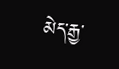མེད་རྒྱ་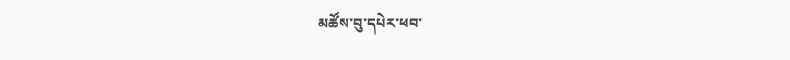མཚོས་བུ་དཔེར་ཕབ་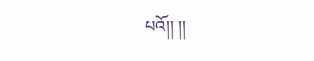པའོ།། །།